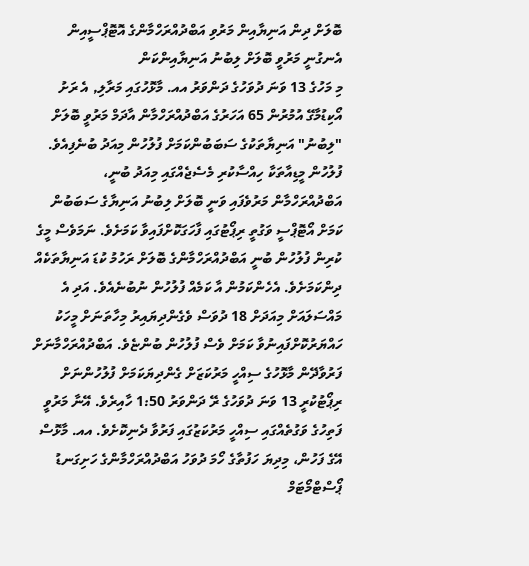ބޮލަށް ދިން އަނިޔާއިން މަރުވި އަބްދުއްރަހްމާންގެ އޮޓޮޕްސީއިން އެނގުނީ މަރުވީ ބޮލަށް ލިބުނު އަނިޔާއިންކަން
މި މަހުގެ 13 ވަނަ ދުވަހުގެ ދަންވަރު އއ. މާޅޮހުގައި މަރާލި, އެ ރަށު އޯކިޑުމާގޭ އުމުރުން 65 އަހަރުގެ އަބްދުއްރަހްމާން އާދަމް މަރުވީ ބޮލަށް "ލިބުނު" އަނިޔާތަކުގެ ސަބަބުންކަމަށް ފުލުހުން މިއަދު ބުނެފިއެވެ. ފުލުހުން މީޑިއާތަކާ ހިއްސާކުރި މެސެޖެއްގައި މިއަދު ބުނީ، އަބްދުއްރަހްމާން މަރުވެފައި ވަނީ ބޮލަށް ލިބުނު އަނިޔާގެ ސަބަބުން ކަމަށް އޯޓޮޕްސީ ވަގުތީ ރިޕޯޓުގައި ފާހަގަކޮށްފައިވާ ކަމަށެވެ. ނަމަވެސް މީގެ ކުރިން ފުލުހުން ބުނީ އަބްދުއްރަހްމާންގެ ބޮލަށް ރަހުމު ކުޑަ އަނިޔާތަކެއް ދިންކަމަށެވެ. އެހެންކަމުން އާ ކަމެއް ފުލުހުން ނުބުނެއެވެ. އަދި އެ މައްސަލައަށް މިއަދަށް 18 ދުވަސް ވެގެންދިޔައިރު މިހާތަނަށް މީހަކު ހައްޔަރުކޮށްފައިނުވާ ކަމަށް ވެސް ފުލުހުން ބުންޏެވެ. އަބްދުއްރަހްމާނަށް ފަރުވާދޭން މާޅޮހުގެ ސިއްހީ މަރުކަޒަށް ގެންދިޔަކަމަށް ފުލުހުންނަށް ރިޕޯޓުކުރީ 13 ވަނަ ދުވަހުގެ ރޭ ދަންވަރު 1:50 ހާއިރެވެ. އޭނާ މަރުވީ ފަތިހުގެ ވަގުތެއްގައި ސިއްހީ މަރުކަޒުގައި ފަރުވާ ދެނިކޮށެވެ. އއ. މާޅޮސް އޭގެ ފަހުން، މިދިޔަ ހަފުތާގެ ހޯމަ ދުވަހު އަބްދުއްރަހްމާންގެ ހަށިގަނޑު ޕޯސްޓްމޯޓަމް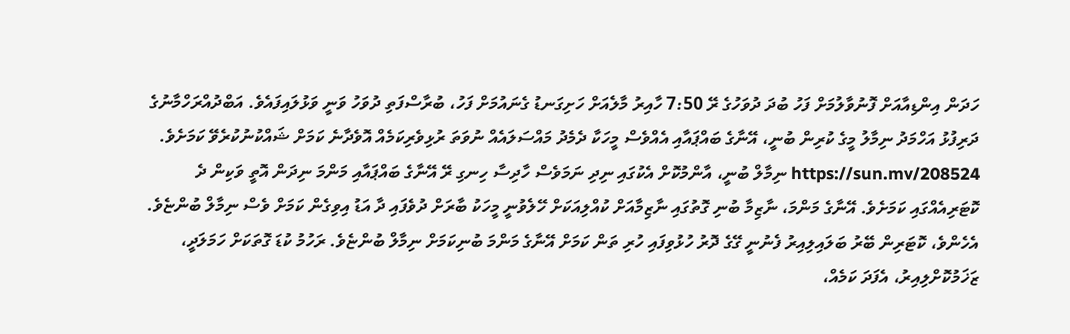ހަދަން އިންޑިއާއަށް ފޮނުވާލުމަށް ފަހު ބުދަ ދުވަހުގެ ރޭ 7:50 ހާއިރު މާލެއަށް ހަށިގަނޑު ގެނައުމަށް ފަހު، ބުރާސްފަތި ދުވަހު ވަނީ ވަޅުލައިފައެވެ. އަބްދުއްރަހްމާނުގެ ދަރިފުޅު އަހްމަދު ނިމާލު މީގެ ކުރިން ބުނީ، އޭނާގެ ބައްޕައާއި އެއްވެސް މީހަކާ ދެމެދު މައްސަލައެއް ނުވަތަ ރުޅިވެރިކަމެއް އޮވެދާނެ ކަމަށް ޝައްކުނުކުރެވޭ ކަމަށެވެ. https://sun.mv/208524 ނިމާލް ބުނީ، އާންމުކޮށް އެކުގައި ނިދި ނަމަވެސް ހާދިސާ ހިނގި ރޭ އޭނާގެ ބައްޕައާއި މަންމަ ނިދަން އޮތީ ވަކިން ދެ ކޮޓަރިއެއްގައި ކަމަށެވެ. އޭނާގެ މަންމަ، ނާޒިމާ ބުނި ގޮތުގައި ނާޒިމާއަށް ކުއްލިއަކަށް ހޭލެވުނީ މީހަކު ބާރަށް ދުވެފައި ދާ އަޑު އިވިގެން ކަމަށް ވެސް ނިމާލް ބުންޏެވެ. އެހެންވެ، ކޮޓަރިން ބޭރު ބަލައިލިއިރު ފެނުނީ ގޭގެ ދޮރު ހުޅުވިފައި ހުރި ތަން ކަމަށް އޭނާގެ މަންމަ ބުނިކަމަށް ނިމާލް ބުންޏެވެ. ރަހުމު ކުޑަ ގޮތަކަށް ހަމަލަދީ، ޒަޚަމުކޮށްލިއިރު، އެފަދަ ކަމެއް،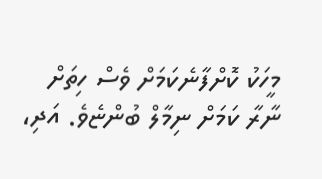މީހަކު ކޮށްފާނެކަމަށް ވެސް ހިތަށް ނާރާ ކަމަށް ނިމާލް ބުންޏެވެ. އަދި،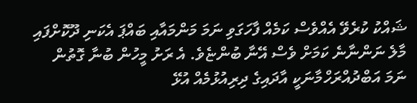ޝައްކު ކުރެވޭ އެއްވެސް ކަމެއް ފާހަގަވި ނަމަ މަންމައާއި ބައްޕަ އެކަނި ދޫކޮށްފައި މާލެ ނަންނާނެ ކަމަށް ވެސް އޭނާ ބުންޏެވެ. އެ ރަށު މީހުން ބުނާ ގޮތުން ނަމަ އަބްދުއްރަހްމާނަކީ އާދައިގެ ދިރިއުޅުމެއް އުޅޭ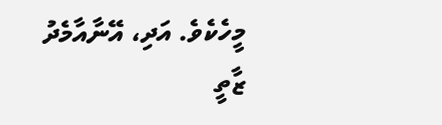މީހެކެވެ. އަދި، އޭނާއާމެދު ޒާތީ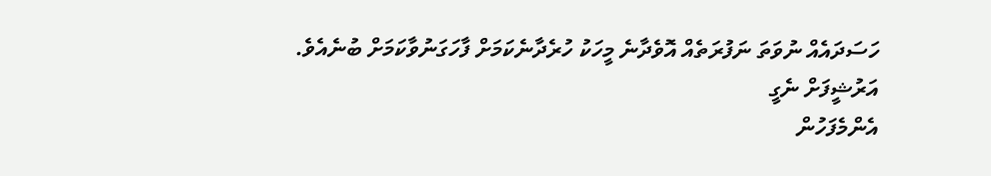ހަސަދައެއް ނުވަތަ ނަފުރަތެއް އޮވެދާނެ މީހަކު ހުރެދާނެކަމަށް ފާހަގަނުވާކަމަށް ބުނެއެވެ.
އަރުޝީފަށް ނެގީ
އެންމެފަހުން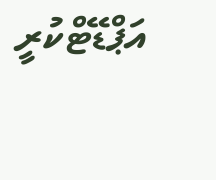އަޕްޑޭޓްކުރީ